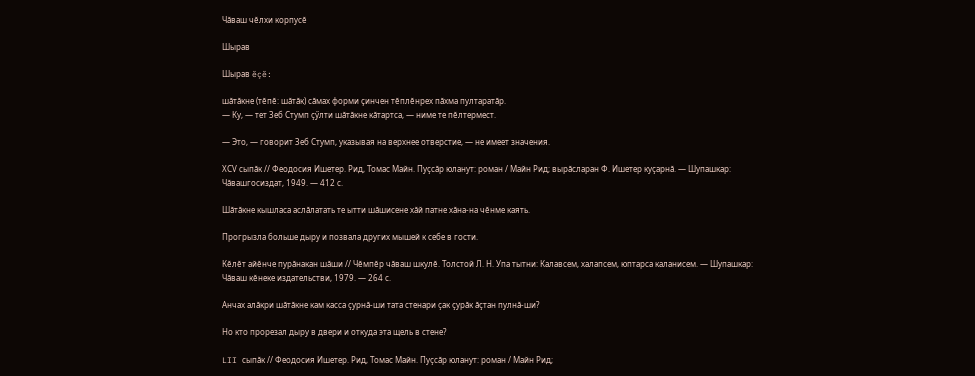Чӑваш чӗлхи корпусӗ

Шырав

Шырав ĕçĕ:

шӑтӑкне (тĕпĕ: шӑтӑк) сăмах форми çинчен тĕплĕнрех пăхма пултаратăр.
— Ку, — тет Зеб Стумп ҫӳлти шӑтӑкне кӑтартса, — ниме те пӗлтермест.

— Это, — говорит Зеб Стумп, указывая на верхнее отверстие, — не имеет значения.

ХСV сыпӑк // Феодосия Ишетер. Рид, Томас Майн. Пуҫсӑр юланут: роман / Майн Рид; вырӑсларан Ф. Ишетер куҫарнӑ. — Шупашкар: Чӑвашгосиздат, 1949. — 412 с.

Шӑтӑкне кышласа аслӑлатать те ытти шӑшисене хӑй патне хӑна-на чӗнме каять.

Прогрызла больше дыру и позвала других мышей к себе в гости.

Кӗлӗт айӗнче пурӑнакан шӑши // Чӗмпӗр чӑваш шкулӗ. Толстой Л. Н. Упа тытни: Калавсем, халапсем, юптарса каланисем. — Шупашкар: Чӑваш кӗнеке издательстви, 1979. — 264 с.

Анчах алӑкри шӑтӑкне кам касса ҫурнӑ-ши тата стенари ҫак ҫурӑк ӑҫтан пулнӑ-ши?

Но кто прорезал дыру в двери и откуда эта щель в стене?

LII сыпӑк // Феодосия Ишетер. Рид, Томас Майн. Пуҫсӑр юланут: роман / Майн Рид;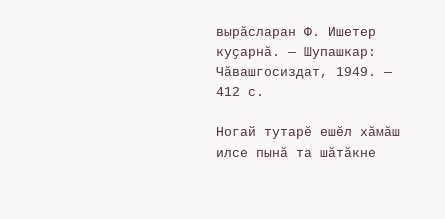вырӑсларан Ф. Ишетер куҫарнӑ. — Шупашкар: Чӑвашгосиздат, 1949. — 412 с.

Ногай тутарӗ ешӗл хӑмӑш илсе пынӑ та шӑтӑкне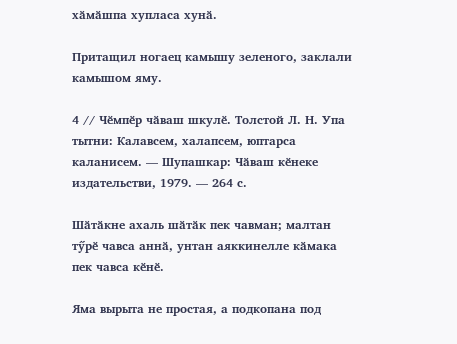хӑмӑшпа хупласа хунӑ.

Притащил ногаец камышу зеленого, заклали камышом яму.

4 // Чӗмпӗр чӑваш шкулӗ. Толстой Л. Н. Упа тытни: Калавсем, халапсем, юптарса каланисем. — Шупашкар: Чӑваш кӗнеке издательстви, 1979. — 264 с.

Шӑтӑкне ахаль шӑтӑк пек чавман; малтан тӳрӗ чавса аннӑ, унтан аяккинелле кӑмака пек чавса кӗнӗ.

Яма вырыта не простая, а подкопана под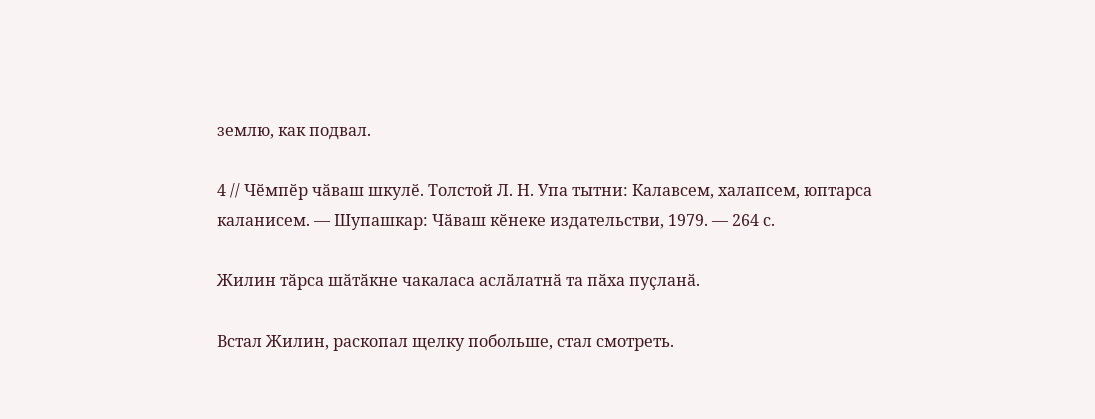землю, как подвал.

4 // Чӗмпӗр чӑваш шкулӗ. Толстой Л. Н. Упа тытни: Калавсем, халапсем, юптарса каланисем. — Шупашкар: Чӑваш кӗнеке издательстви, 1979. — 264 с.

Жилин тӑрса шӑтӑкне чакаласа аслӑлатнӑ та пӑха пуҫланӑ.

Встал Жилин, раскопал щелку побольше, стал смотреть.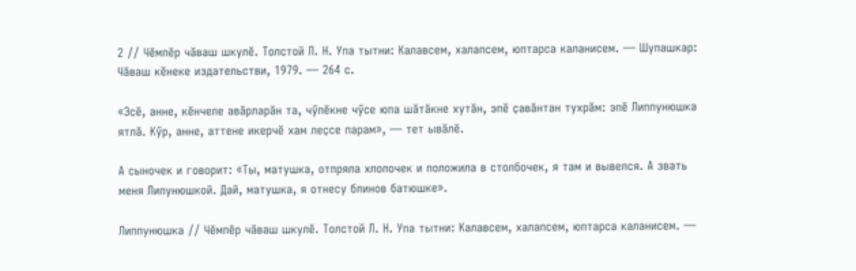2 // Чӗмпӗр чӑваш шкулӗ. Толстой Л. Н. Упа тытни: Калавсем, халапсем, юптарса каланисем. — Шупашкар: Чӑваш кӗнеке издательстви, 1979. — 264 с.

«Эсӗ, анне, кӗнчеле авӑрларӑн та, чӳпӗкне чӳсе юпа шӑтӑкне хутӑн, эпӗ ҫавӑнтан тухрӑм: эпӗ Липпунюшка ятлӑ. Кӳр, анне, аттене икерчӗ хам леҫсе парам», — тет ывӑлӗ.

А сыночек и говорит: «Ты, матушка, отпряла хлопочек и положила в столбочек, я там и вывелся. А звать меня Липунюшкой. Дай, матушка, я отнесу блинов батюшке».

Липпунюшка // Чӗмпӗр чӑваш шкулӗ. Толстой Л. Н. Упа тытни: Калавсем, халапсем, юптарса каланисем. —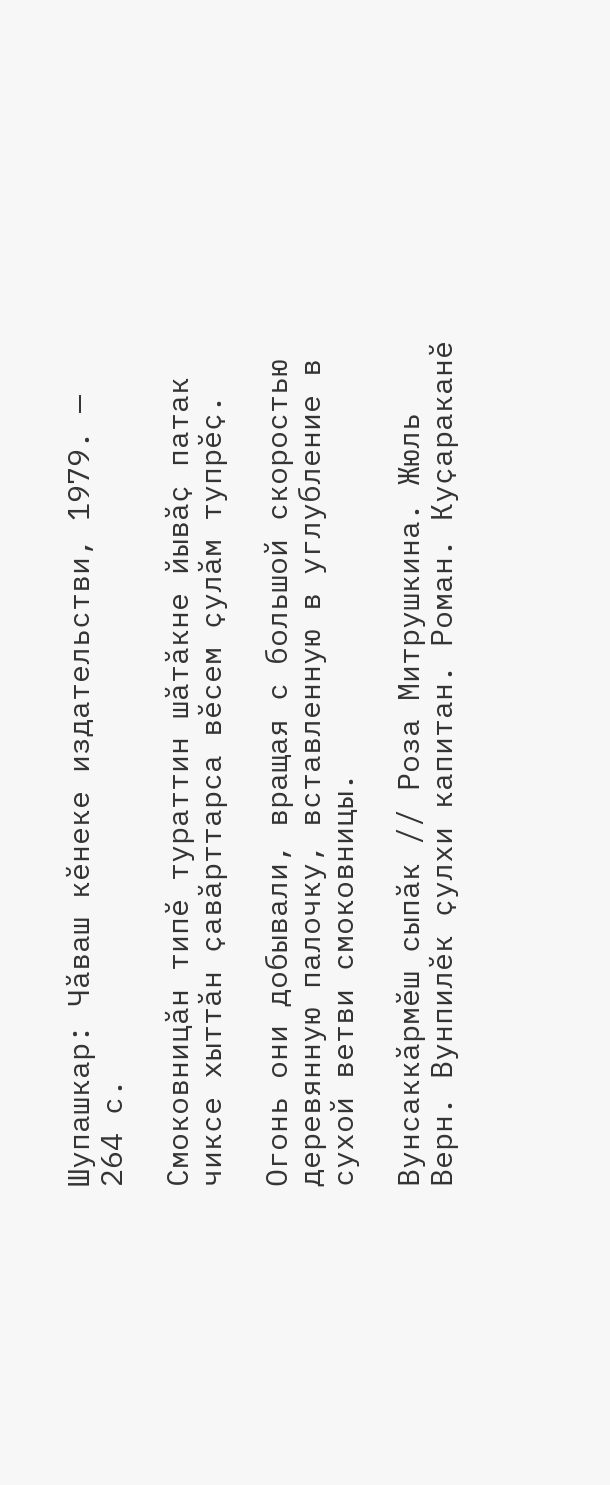Шупашкар: Чӑваш кӗнеке издательстви, 1979. — 264 с.

Смоковницӑн типӗ тураттин шӑтӑкне йывӑҫ патак чиксе хыттӑн ҫавӑрттарса вӗсем ҫулӑм тупрӗҫ.

Огонь они добывали, вращая с большой скоростью деревянную палочку, вставленную в углубление в сухой ветви смоковницы.

Вунсаккӑрмӗш сыпӑк // Роза Митрушкина. Жюль Верн. Вунпилӗк ҫулхи капитан. Роман. Куҫараканӗ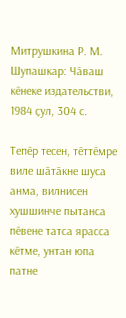Митрушкина Р. М. Шупашкар: Чӑваш кӗнеке издательстви, 1984 ҫул, 304 с.

Тепӗр тесен, тӗттӗмре виле шӑтӑкне шуса анма, вилнисен хушшинче пытанса пӗвене татса ярасса кӗтме, унтан юпа патне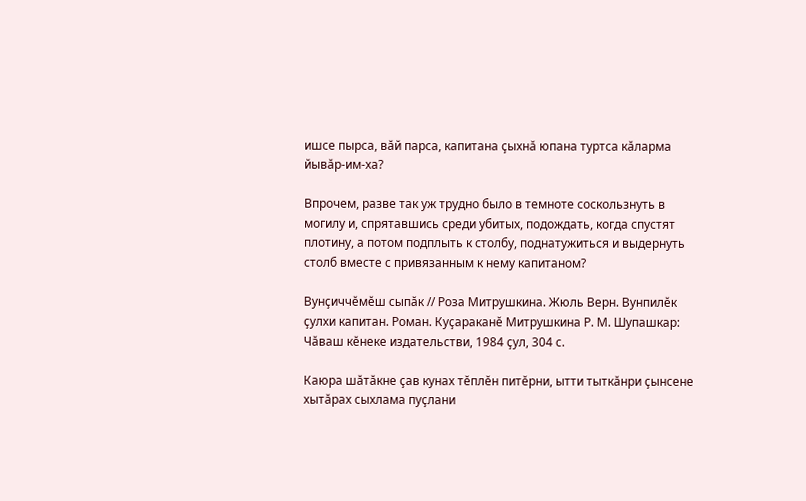ишсе пырса, вӑй парса, капитана ҫыхнӑ юпана туртса кӑларма йывӑр-им-ха?

Впрочем, разве так уж трудно было в темноте соскользнуть в могилу и, спрятавшись среди убитых, подождать, когда спустят плотину, а потом подплыть к столбу, поднатужиться и выдернуть столб вместе с привязанным к нему капитаном?

Вунҫиччӗмӗш сыпӑк // Роза Митрушкина. Жюль Верн. Вунпилӗк ҫулхи капитан. Роман. Куҫараканӗ Митрушкина Р. М. Шупашкар: Чӑваш кӗнеке издательстви, 1984 ҫул, 304 с.

Каюра шӑтӑкне ҫав кунах тӗплӗн питӗрни, ытти тыткӑнри ҫынсене хытӑрах сыхлама пуҫлани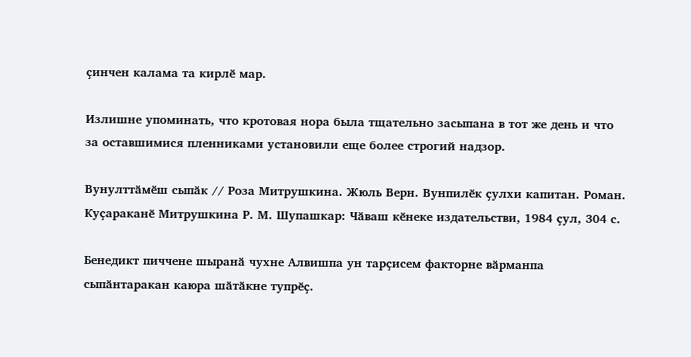ҫинчен калама та кирлӗ мар.

Излишне упоминать, что кротовая нора была тщательно засыпана в тот же день и что за оставшимися пленниками установили еще более строгий надзор.

Вунулттӑмӗш сыпӑк // Роза Митрушкина. Жюль Верн. Вунпилӗк ҫулхи капитан. Роман. Куҫараканӗ Митрушкина Р. М. Шупашкар: Чӑваш кӗнеке издательстви, 1984 ҫул, 304 с.

Бенедикт пиччене шыранӑ чухне Алвишпа ун тарҫисем факторне вӑрманпа сыпӑнтаракан каюра шӑтӑкне тупрӗҫ.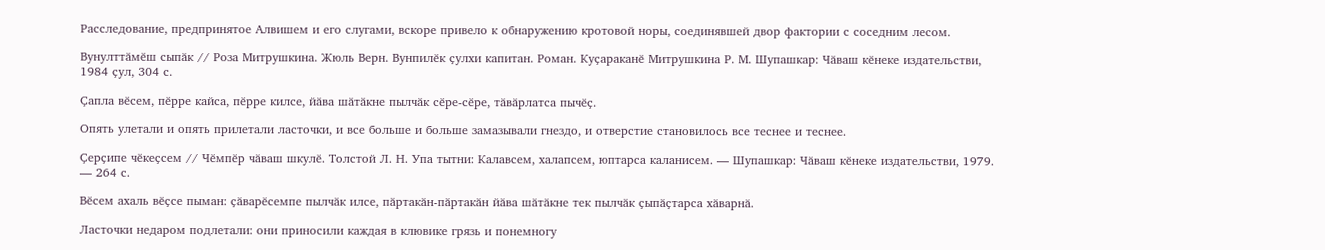Расследование, предпринятое Алвишем и его слугами, вскоре привело к обнаружению кротовой норы, соединявшей двор фактории с соседним лесом.

Вунулттӑмӗш сыпӑк // Роза Митрушкина. Жюль Верн. Вунпилӗк ҫулхи капитан. Роман. Куҫараканӗ Митрушкина Р. М. Шупашкар: Чӑваш кӗнеке издательстви, 1984 ҫул, 304 с.

Ҫапла вӗсем, пӗрре кайса, пӗрре килсе, йӑва шӑтӑкне пылчӑк сӗре-сӗре, тӑвӑрлатса пычӗҫ.

Опять улетали и опять прилетали ласточки, и все больше и больше замазывали гнездо, и отверстие становилось все теснее и теснее.

Ҫерҫипе чӗкеҫсем // Чӗмпӗр чӑваш шкулӗ. Толстой Л. Н. Упа тытни: Калавсем, халапсем, юптарса каланисем. — Шупашкар: Чӑваш кӗнеке издательстви, 1979. — 264 с.

Вӗсем ахаль вӗҫсе пыман: ҫӑварӗсемпе пылчӑк илсе, пӑртакӑн-пӑртакӑн йӑва шӑтӑкне тек пылчӑк ҫыпӑҫтарса хӑварнӑ.

Ласточки недаром подлетали: они приносили каждая в клювике грязь и понемногу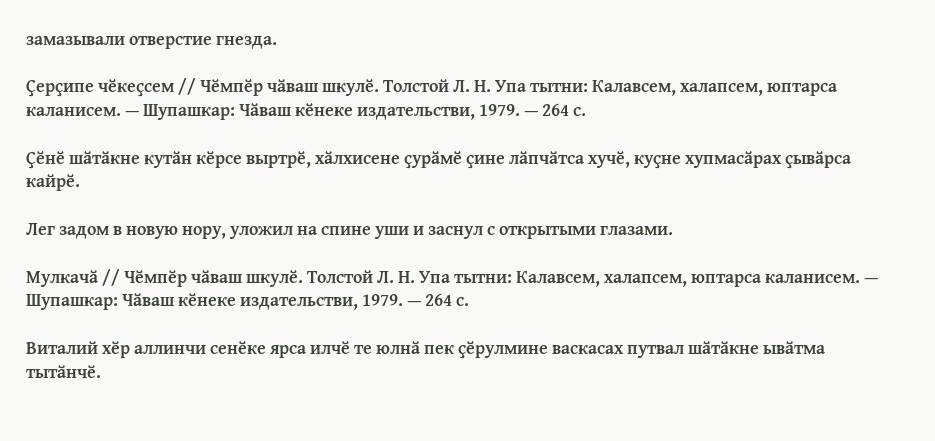замазывали отверстие гнезда.

Ҫерҫипе чӗкеҫсем // Чӗмпӗр чӑваш шкулӗ. Толстой Л. Н. Упа тытни: Калавсем, халапсем, юптарса каланисем. — Шупашкар: Чӑваш кӗнеке издательстви, 1979. — 264 с.

Ҫӗнӗ шӑтӑкне кутӑн кӗрсе выртрӗ, хӑлхисене ҫурӑмӗ ҫине лӑпчӑтса хучӗ, куҫне хупмасӑрах ҫывӑрса кайрӗ.

Лег задом в новую нору, уложил на спине уши и заснул с открытыми глазами.

Мулкачӑ // Чӗмпӗр чӑваш шкулӗ. Толстой Л. Н. Упа тытни: Калавсем, халапсем, юптарса каланисем. — Шупашкар: Чӑваш кӗнеке издательстви, 1979. — 264 с.

Виталий хӗр аллинчи сенӗке ярса илчӗ те юлнӑ пек ҫӗрулмине васкасах путвал шӑтӑкне ывӑтма тытӑнчӗ.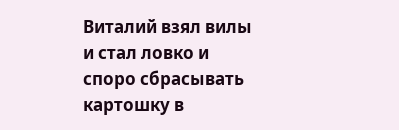Виталий взял вилы и стал ловко и споро сбрасывать картошку в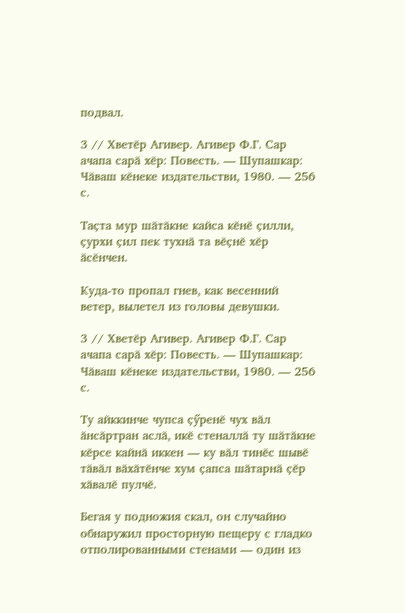подвал.

3 // Хветӗр Агивер. Агивер Ф.Г. Сар ачапа сарӑ хӗр: Повесть. — Шупашкар: Чӑваш кӗнеке издательстви, 1980. — 256 с.

Таҫта мур шӑтӑкне кайса кӗнӗ ҫилли, ҫурхи ҫил пек тухнӑ та вӗҫнӗ хӗр ӑсӗнчен.

Куда-то пропал гнев, как весенний ветер, вылетел из головы девушки.

3 // Хветӗр Агивер. Агивер Ф.Г. Сар ачапа сарӑ хӗр: Повесть. — Шупашкар: Чӑваш кӗнеке издательстви, 1980. — 256 с.

Ту айккинче чупса ҫӳренӗ чух вӑл ӑнсӑртран аслӑ, икӗ стеналлӑ ту шӑтӑкне кӗрсе кайнӑ иккен — ку вӑл тинӗс шывӗ тӑвӑл вӑхӑтӗнче хум ҫапса шӑтарнӑ ҫӗр хӑвалӗ пулчӗ.

Бегая у подножия скал, он случайно обнаружил просторную пещеру с гладко отполированными стенами — один из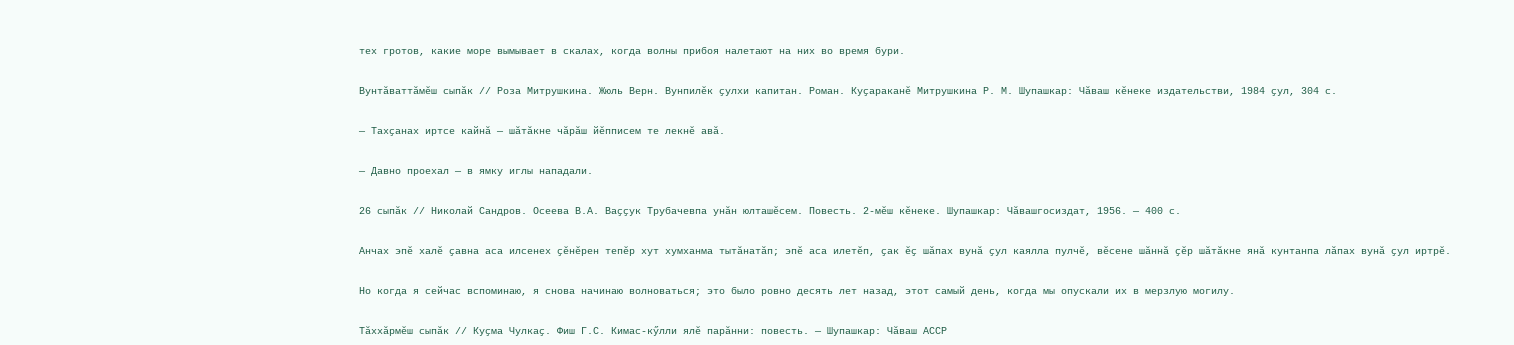тех гротов, какие море вымывает в скалах, когда волны прибоя налетают на них во время бури.

Вунтӑваттӑмӗш сыпӑк // Роза Митрушкина. Жюль Верн. Вунпилӗк ҫулхи капитан. Роман. Куҫараканӗ Митрушкина Р. М. Шупашкар: Чӑваш кӗнеке издательстви, 1984 ҫул, 304 с.

— Тахҫанах иртсе кайнӑ — шӑтӑкне чӑрӑш йӗпписем те лекнӗ авӑ.

— Давно проехал — в ямку иглы нападали.

26 сыпӑк // Николай Сандров. Осеева В.А. Ваҫҫук Трубачевпа унӑн юлташӗсем. Повесть. 2-мӗш кӗнеке. Шупашкар: Чӑвашгосиздат, 1956. — 400 с.

Анчах эпӗ халӗ ҫавна аса илсенех ҫӗнӗрен тепӗр хут хумханма тытӑнатӑп; эпӗ аса илетӗп, ҫак ӗҫ шӑпах вунӑ ҫул каялла пулчӗ, вӗсене шӑннӑ ҫӗр шӑтӑкне янӑ кунтанпа лӑпах вунӑ ҫул иртрӗ.

Но когда я сейчас вспоминаю, я снова начинаю волноваться; это было ровно десять лет назад, этот самый день, когда мы опускали их в мерзлую могилу.

Тӑххӑрмӗш сыпӑк // Куҫма Чулкаҫ. Фиш Г.С. Кимас-кӳлли ялӗ парӑнни: повесть. — Шупашкар: Чӑваш АССР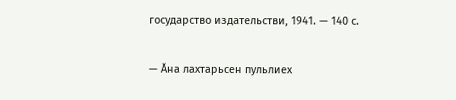государство издательстви, 1941. — 140 с.

— Ӑна лахтарьсен пульлиех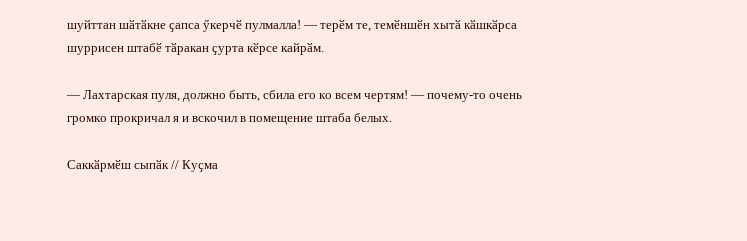шуйттан шӑтӑкне ҫапса ӳкерчӗ пулмалла! — терӗм те, темӗншӗн хытӑ кӑшкӑрса шуррисен штабӗ тӑракан ҫурта кӗрсе кайрӑм.

— Лахтарская пуля, должно быть, сбила его ко всем чертям! — почему-то очень громко прокричал я и вскочил в помещение штаба белых.

Саккӑрмӗш сыпӑк // Куҫма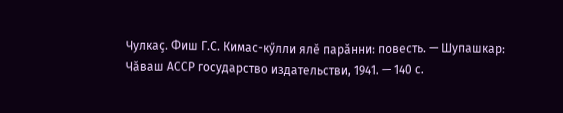Чулкаҫ. Фиш Г.С. Кимас-кӳлли ялӗ парӑнни: повесть. — Шупашкар: Чӑваш АССР государство издательстви, 1941. — 140 с.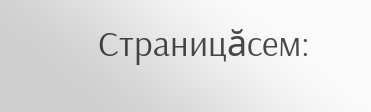Страницăсем: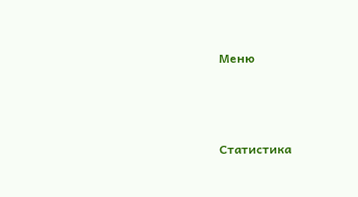Меню



Статистика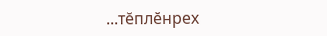...тĕплӗнрех